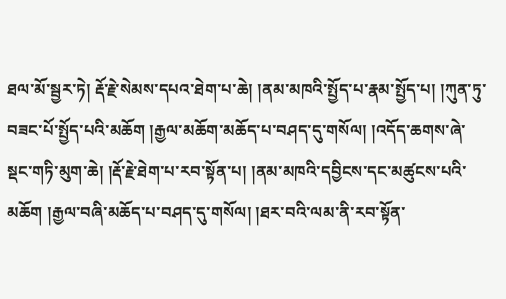ཐལ་མོ་སྦྱར་ཏེ། རྡོ་རྗེ་སེམས་དཔའ་ཐེག་པ་ཆེ། །ནམ་མཁའི་སྤྱོད་པ་རྣམ་སྤྱོད་པ། །ཀུན་ཏུ་བཟང་པོ་སྤྱོད་པའི་མཆོག །རྒྱལ་མཆོག་མཆོད་པ་བཤད་དུ་གསོལ། །འདོད་ཆགས་ཞེ་སྡང་གཏི་མུག་ཆེ། །རྡོ་རྗེ་ཐེག་པ་རབ་སྟོན་པ། །ནམ་མཁའི་དབྱིངས་དང་མཚུངས་པའི་མཆོག །རྒྱལ་བཞི་མཆོད་པ་བཤད་དུ་གསོལ། །ཐར་བའི་ལམ་ནི་རབ་སྟོན་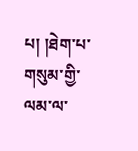པ། །ཐེག་པ་གསུམ་གྱི་ལམ་ལ་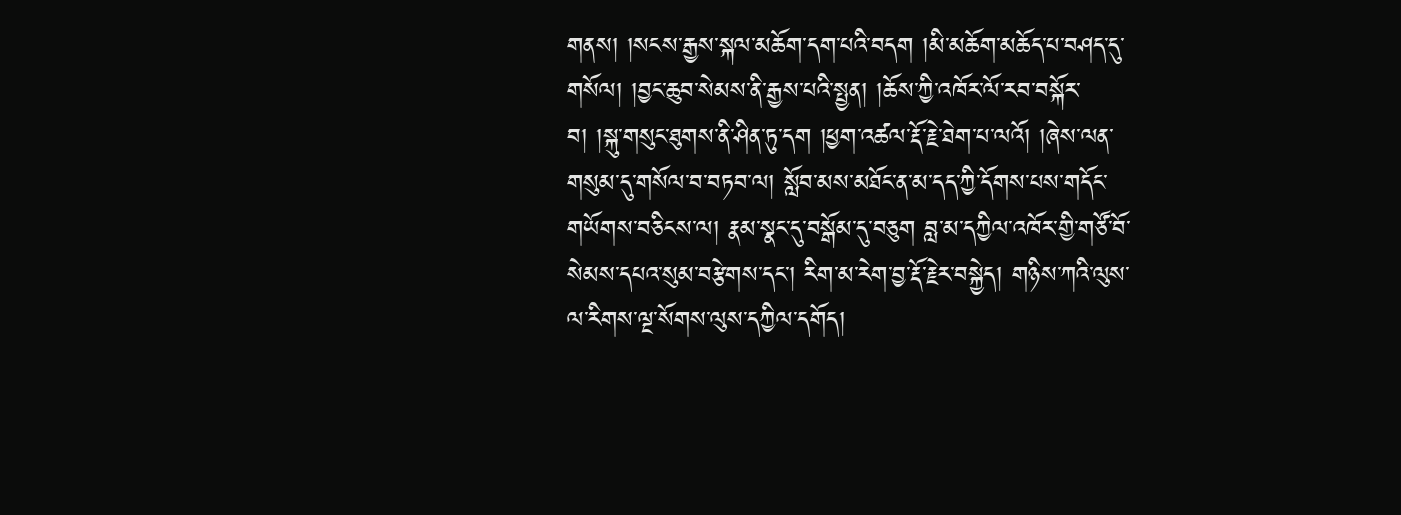གནས། །སངས་རྒྱས་སྐལ་མཆོག་དག་པའི་བདག །མི་མཆོག་མཆོད་པ་བཤད་དུ་གསོལ། །བྱང་ཆུབ་སེམས་ནི་རྒྱས་པའི་སྤྱན། །ཆོས་ཀྱི་འཁོར་ལོ་རབ་བསྐོར་བ། །སྐུ་གསུང་ཐུགས་ནི་ཤིན་ཏུ་དག །ཕྱག་འཚལ་རྡོ་རྗེ་ཐེག་པ་ལའོ། །ཞེས་ལན་གསུམ་དུ་གསོལ་བ་བཏབ་ལ། སློབ་མས་མཐོང་ན་མ་དད་ཀྱི་དོགས་པས་གདོང་གཡོགས་བཅིངས་ལ། རྣམ་སྣང་དུ་བསྒོམ་དུ་བཅུག བླ་མ་དཀྱིལ་འཁོར་གྱི་གཙོ་བོ་སེམས་དཔའ་སུམ་བརྩེགས་དང་། རིག་མ་རེག་བྱ་རྡོ་རྗེར་བསྐྱེད། གཉིས་ཀའི་ལུས་ལ་རིགས་ལྔ་སོགས་ལུས་དཀྱིལ་དགོད།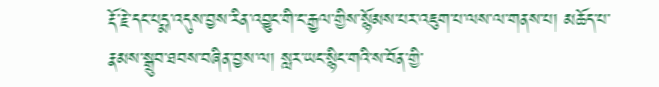རྡོ་རྗེ་དང་པདྨ་འདུས་བྱས་རིན་འབྱུང་གི་ང་རྒྱལ་གྱིས་སྙོམས་པར་འཇུག་པ་ལས་ལ་གནས་པ། མཆོད་པ་རྣམས་སྒྲུབ་ཐབས་བཞིན་བྱས་ལ། སླར་ཡང་སྙིང་གའི་ས་བོན་གྱི་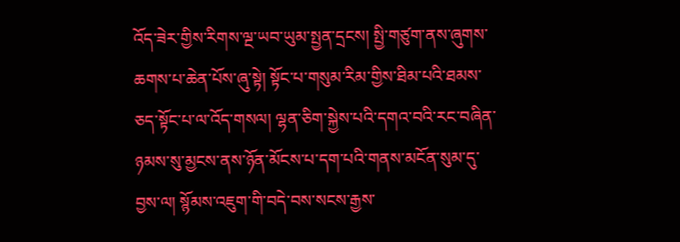འོད་ཟེར་གྱིས་རིགས་ལྔ་ཡབ་ཡུམ་སྤྱན་དྲངས། སྤྱི་གཙུག་ནས་ཞུགས་ཆགས་པ་ཆེན་པོས་ཞུ་སྟེ། སྟོང་པ་གསུམ་རིམ་གྱིས་ཐིམ་པའི་ཐམས་ཅད་སྟོང་པ་ལ་འོད་གསལ། ལྷན་ཅིག་སྐྱེས་པའི་དགའ་བའི་རང་བཞིན་ཉམས་སུ་མྱངས་ནས་ཉོན་མོངས་པ་དག་པའི་གནས་མངོན་སུམ་དུ་བྱས་ལ། སྙོམས་འཇུག་གི་བདེ་བས་སངས་རྒྱས་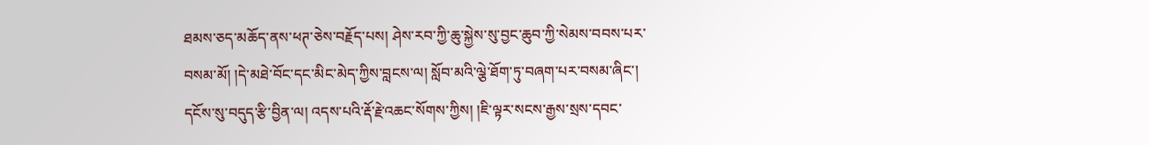ཐམས་ཅད་མཆོད་ནས་ཕཊ་ཅེས་བརྗོད་པས། ཤེས་རབ་ཀྱི་ཆུ་སྐྱེས་སུ་བྱང་ཆུབ་ཀྱི་སེམས་བབས་པར་བསམ་མོ། །དེ་མཐེ་བོང་དང་མིང་མེད་ཀྱིས་བླངས་ལ། སློབ་མའི་ལྕེ་ཐོག་ཏུ་བཞག་པར་བསམ་ཞིང་། དངོས་སུ་བདུད་རྩི་བྱིན་ལ། འདས་པའི་རྡོ་རྗེ་འཆང་སོགས་ཀྱིས། །ཇི་ལྟར་སངས་རྒྱས་སྲས་དབང་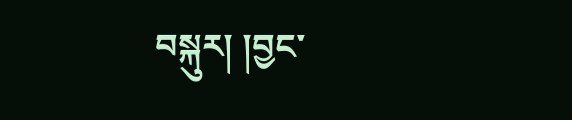བསྐུར། །བྱང་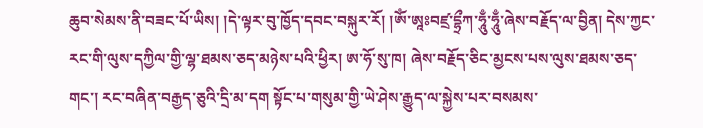ཆུབ་སེམས་ནི་བཟང་པོ་ཡིས། །དེ་ལྟར་བུ་ཁྱོད་དབང་བསྐུར་རོ། །ཨོཾ་ཨཱཿབཛྲ་དྷྲྀཀ་ཧཱུྃ་ཧཱུྃ་ཞེས་བརྗོད་ལ་བྱིན། དེས་ཀྱང་རང་གི་ལུས་དཀྱིལ་གྱི་ལྷ་ཐམས་ཅད་མཉེས་པའི་ཕྱིར། ཨ་ཧོ་སུ་ཁ། ཞེས་བརྗོད་ཅིང་མྱངས་པས་ལུས་ཐམས་ཅད་གང་། རང་བཞིན་བརྒྱད་ཅུའི་དྲི་མ་དག སྟོང་པ་གསུམ་གྱི་ཡེ་ཤེས་རྒྱུད་ལ་སྐྱེས་པར་བསམས་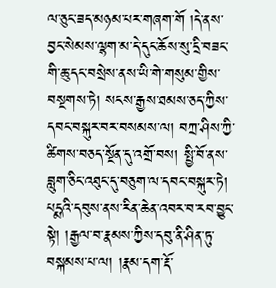ལ་ཅུང་ཟད་མཉམ་པར་གཞག་གོ །དེ་ནས་བྱང་སེམས་ལྷག་མ་དེ་དུང་ཆོས་སུ་དྲི་བཟང་གི་ཆུ་དང་བསྲེས་ནས་ཡི་གེ་གསུམ་གྱིས་བསྔགས་ཏེ། སངས་རྒྱས་ཐམས་ཅད་ཀྱིས་དབང་བསྐུར་བར་བསམས་ལ། བཀྲ་ཤིས་ཀྱི་ཚིགས་བཅད་སྔོན་དུ་འགྲོ་བས། སྤྱི་བོ་ནས་བླུག་ཅིང་འཐུང་དུ་བཅུག་ལ་དབང་བསྐུར་ཏེ། པདྨའི་དབུས་ནས་རིན་ཆེན་འབར་བ་རབ་བྱུང་སྟེ། །རྒྱལ་བ་རྣམས་ཀྱིས་དབུ་ནི་ཤིན་ཏུ་བསྐམས་པ་ལ། །རྣམ་དག་རྡོ་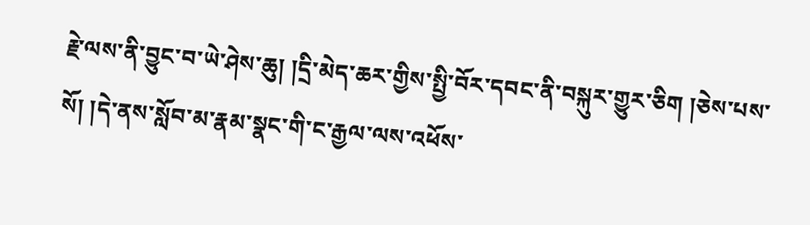རྗེ་ལས་ནི་བྱུང་བ་ཡེ་ཤེས་ཆུ། །དྲི་མེད་ཆར་གྱིས་སྤྱི་བོར་དབང་ནི་བསྐུར་གྱུར་ཅིག །ཅེས་པས་སོ། །དེ་ནས་སློབ་མ་རྣམ་སྣང་གི་ང་རྒྱལ་ལས་འཕོས་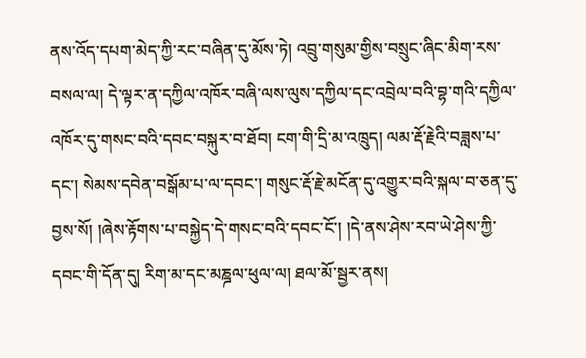ནས་འོད་དཔག་མེད་ཀྱི་རང་བཞིན་དུ་མོས་ཏེ། འབྲུ་གསུམ་གྱིས་བསྲུང་ཞིང་མིག་རས་བསལ་ལ། དེ་ལྟར་ན་དཀྱིལ་འཁོར་བཞི་ལས་ལུས་དཀྱིལ་དང་འབྲེལ་བའི་བྷ་གའི་དཀྱིལ་འཁོར་དུ་གསང་བའི་དབང་བསྐུར་བ་ཐོབ། ངག་གི་དྲི་མ་འཁྲུད། ལམ་རྡོ་རྗེའི་བཟླས་པ་དང་། སེམས་དབེན་བསྒོམ་པ་ལ་དབང་། གསུང་རྡོ་རྗེ་མངོན་དུ་འགྱུར་བའི་སྐལ་བ་ཅན་དུ་བྱས་སོ། །ཞེས་རྟོགས་པ་བསྐྱེད་དེ་གསང་བའི་དབང་ངོ་། །དེ་ནས་ཤེས་རབ་ཡེ་ཤེས་ཀྱི་དབང་གི་དོན་དུ། རིག་མ་དང་མཎྜལ་ཕུལ་ལ། ཐལ་མོ་སྦྱར་ནས།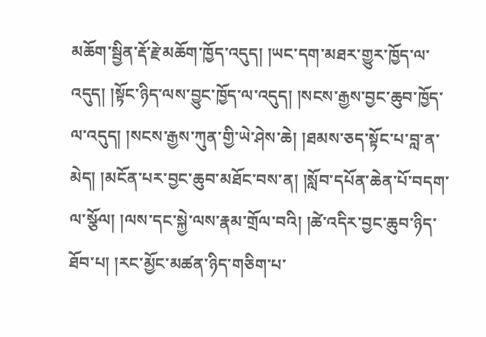མཆོག་སྦྱིན་རྡོ་རྗེ་མཆོག་ཁྱོད་འདུད། །ཡང་དག་མཐར་གྱུར་ཁྱོད་ལ་འདུད། །སྟོང་ཉིད་ལས་བྱུང་ཁྱོད་ལ་འདུད། །སངས་རྒྱས་བྱང་ཆུབ་ཁྱོད་ལ་འདུད། །སངས་རྒྱས་ཀུན་གྱི་ཡེ་ཤེས་ཆེ། །ཐམས་ཅད་སྟོང་པ་བླ་ན་མེད། །མངོན་པར་བྱང་ཆུབ་མཐོང་བས་ན། །སློབ་དཔོན་ཆེན་པོ་བདག་ལ་སྩོལ། །ལས་དང་སྐྱེ་ལས་རྣམ་གྲོལ་བའི། །ཚེ་འདིར་བྱང་ཆུབ་ཉིད་ཐོབ་པ། །རང་མྱོང་མཚན་ཉིད་གཅིག་པ་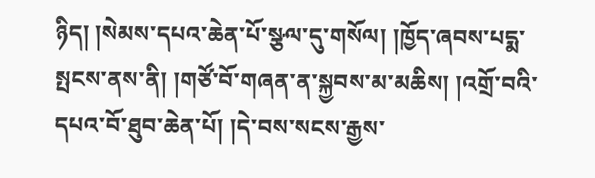ཉིད། །སེམས་དཔའ་ཆེན་པོ་སྩལ་དུ་གསོལ། །ཁྱོད་ཞབས་པདྨ་སྤངས་ནས་ནི། །གཙོ་བོ་གཞན་ན་སྐྱབས་མ་མཆིས། །འགྲོ་བའི་དཔའ་བོ་ཐུབ་ཆེན་པོ། །དེ་བས་སངས་རྒྱས་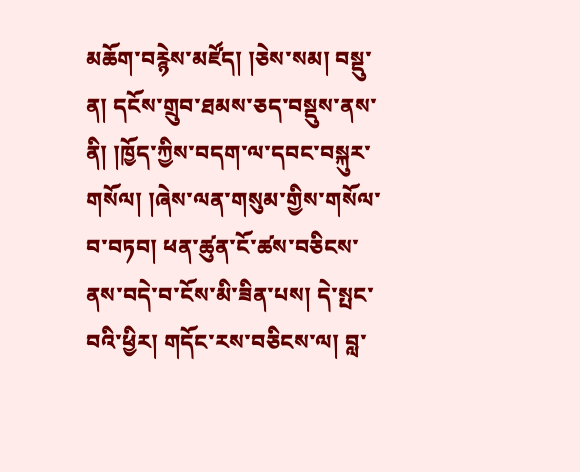མཆོག་བརྙེས་མཛོད། །ཅེས་སམ། བསྡུ་ན། དངོས་གྲུབ་ཐམས་ཅད་བསྡུས་ནས་ནི། །ཁྱོད་ཀྱིས་བདག་ལ་དབང་བསྐུར་གསོལ། །ཞེས་ལན་གསུམ་གྱིས་གསོལ་བ་བཏབ། ཕན་ཚུན་ངོ་ཚས་བཅིངས་ནས་བདེ་བ་ངོས་མི་ཟིན་པས། དེ་སྤང་བའི་ཕྱིར། གདོང་རས་བཅིངས་ལ། བླ་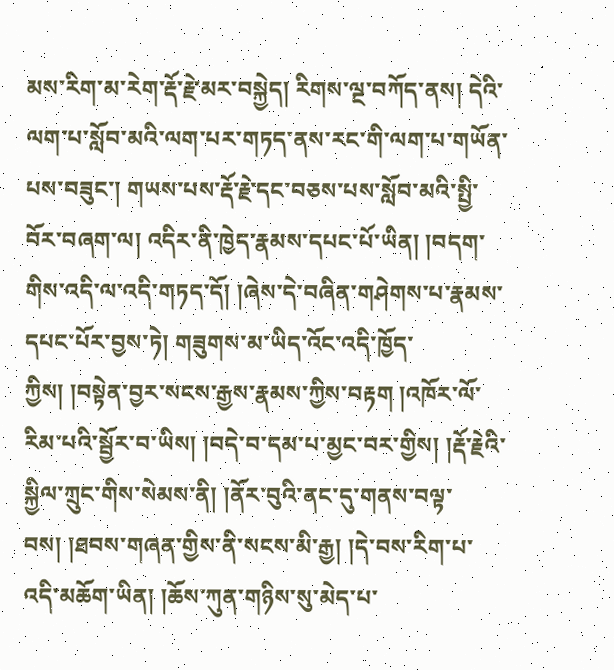མས་རིག་མ་རེག་རྡོ་རྗེ་མར་བསྐྱེད། རིགས་ལྔ་བཀོད་ནས། དེའི་ལག་པ་སློབ་མའི་ལག་པར་གཏད་ནས་རང་གི་ལག་པ་གཡོན་པས་བཟུང་། གཡས་པས་རྡོ་རྗེ་དང་བཅས་པས་སློབ་མའི་སྤྱི་བོར་བཞག་ལ། འདིར་ནི་ཁྱེད་རྣམས་དཔང་པོ་ཡིན། །བདག་གིས་འདི་ལ་འདི་གཏད་དོ། །ཞེས་དེ་བཞིན་གཤེགས་པ་རྣམས་དཔང་པོར་བྱས་ཏེ། གཟུགས་མ་ཡིད་འོང་འདི་ཁྱོད་ཀྱིས། །བསྟེན་བྱར་སངས་རྒྱས་རྣམས་ཀྱིས་བརྟག །འཁོར་ལོ་རིམ་པའི་སྦྱོར་བ་ཡིས། །བདེ་བ་དམ་པ་མྱང་བར་གྱིས། །རྡོ་རྗེའི་སྐྱིལ་ཀྲུང་གིས་སེམས་ནི། །ནོར་བུའི་ནང་དུ་གནས་བལྟ་བས། །ཐབས་གཞན་གྱིས་ནི་སངས་མི་རྒྱ། །དེ་བས་རིག་པ་འདི་མཆོག་ཡིན། །ཆོས་ཀུན་གཉིས་སུ་མེད་པ་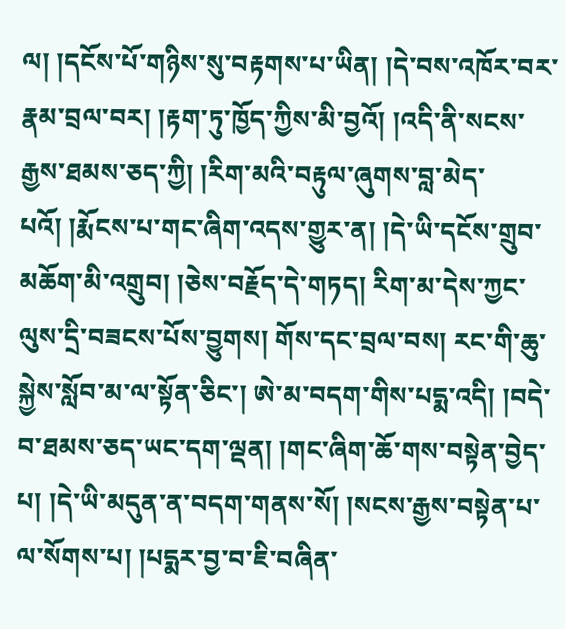ལ། །དངོས་པོ་གཉིས་སུ་བརྟགས་པ་ཡིན། །དེ་བས་འཁོར་བར་རྣམ་བྲལ་བར། །རྟག་ཏུ་ཁྱོད་ཀྱིས་མི་བྱའོ། །འདི་ནི་སངས་རྒྱས་ཐམས་ཅད་ཀྱི། །རིག་མའི་བརྟུལ་ཞུགས་བླ་མེད་པའོ། །རྨོངས་པ་གང་ཞིག་འདས་གྱུར་ན། །དེ་ཡི་དངོས་གྲུབ་མཆོག་མི་འགྲུབ། །ཅེས་བརྗོད་དེ་གཏད། རིག་མ་དེས་ཀྱང་ལུས་དྲི་བཟངས་པོས་བྱུགས། གོས་དང་བྲལ་བས། རང་གི་ཆུ་སྐྱེས་སློབ་མ་ལ་སྟོན་ཅིང་། ཨེ་མ་བདག་གིས་པདྨ་འདི། །བདེ་བ་ཐམས་ཅད་ཡང་དག་ལྡན། །གང་ཞིག་ཆོ་གས་བསྟེན་བྱེད་པ། །དེ་ཡི་མདུན་ན་བདག་གནས་སོ། །སངས་རྒྱས་བསྟེན་པ་ལ་སོགས་པ། །པདྨར་བྱ་བ་ཇི་བཞིན་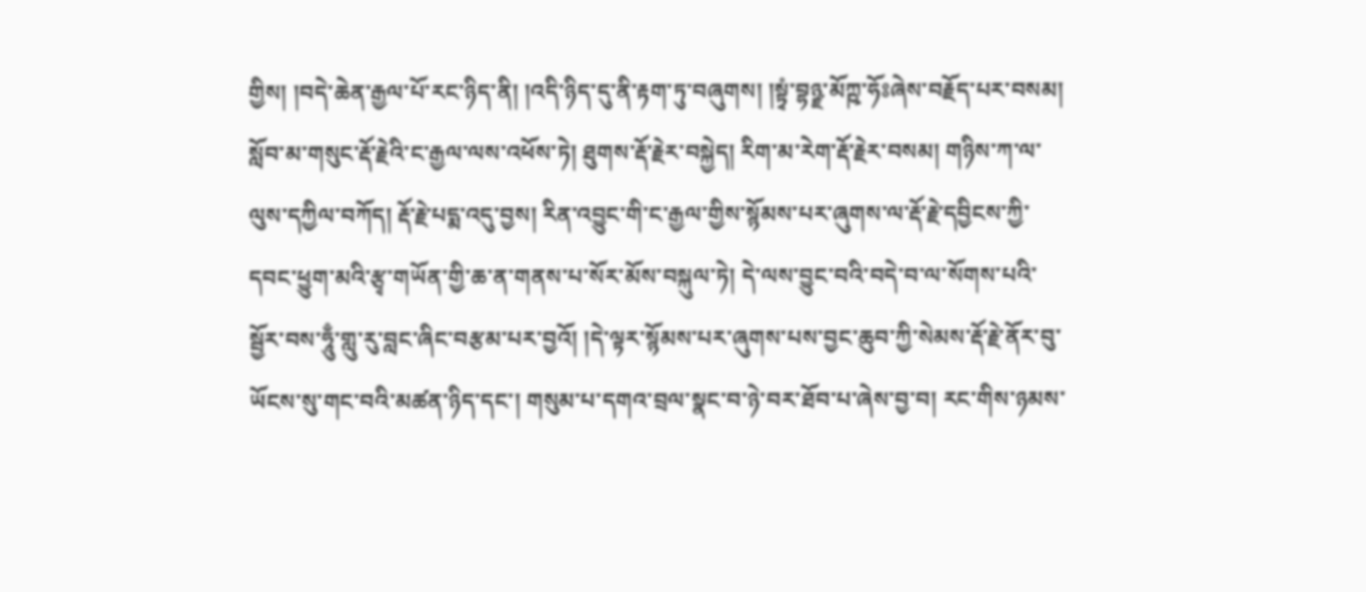གྱིས། །བདེ་ཆེན་རྒྱལ་པོ་རང་ཉིད་ནི། །འདི་ཉིད་དུ་ནི་རྟག་ཏུ་བཞུགས། །སྟྭཾ་བྷཉྫ་མོཀྵ་ཧོཿཞེས་བརྗོད་པར་བསམ། སློབ་མ་གསུང་རྡོ་རྗེའི་ང་རྒྱལ་ལས་འཕོས་ཏེ། ཐུགས་རྡོ་རྗེར་བསྐྱེད། རིག་མ་རེག་རྡོ་རྗེར་བསམ། གཉིས་ཀ་ལ་ལུས་དཀྱིལ་བཀོད། རྡོ་རྗེ་པདྨ་འདུ་བྱས། རིན་འབྱུང་གི་ང་རྒྱལ་གྱིས་སྙོམས་པར་ཞུགས་ལ་རྡོ་རྗེ་དབྱིངས་ཀྱི་དབང་ཕྱུག་མའི་རྩྭ་གཡོན་གྱི་ཆ་ན་གནས་པ་སོར་མོས་བསྐུལ་ཏེ། དེ་ལས་བྱུང་བའི་བདེ་བ་ལ་སོགས་པའི་སྦྱོར་བས་ཧཱུྃ་གླུ་རུ་བླང་ཞིང་བརྩམ་པར་བྱའོ། །དེ་ལྟར་སྙོམས་པར་ཞུགས་པས་བྱང་ཆུབ་ཀྱི་སེམས་རྡོ་རྗེ་ནོར་བུ་ཡོངས་སུ་གང་བའི་མཚན་ཉིད་དང་། གསུམ་པ་དགའ་བྲལ་སྣང་བ་ཉེ་བར་ཐོབ་པ་ཞེས་བྱ་བ། རང་གིས་ཉམས་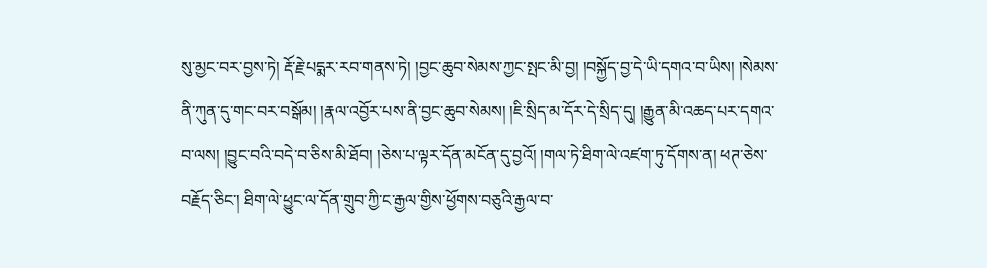སུ་མྱང་བར་བྱས་ཏེ། རྡོ་རྗེ་པདྨར་རབ་གནས་ཏེ། །བྱང་ཆུབ་སེམས་ཀྱང་སྤང་མི་བྱ། །བསྐྱོད་བྱ་དེ་ཡི་དགའ་བ་ཡིས། །སེམས་ནི་ཀུན་དུ་གང་བར་བསྒོམ། །རྣལ་འབྱོར་པས་ནི་བྱང་ཆུབ་སེམས། །ཇི་སྲིད་མ་དོར་དེ་སྲིད་དུ། །རྒྱུན་མི་འཆད་པར་དགའ་བ་ལས། །བྱུང་བའི་བདེ་བ་ཅིས་མི་ཐོབ། །ཅེས་པ་ལྟར་དོན་མངོན་དུ་བྱའོ། །གལ་ཏེ་ཐིག་ལེ་འཛག་ཏུ་དོགས་ན། ཕཊ་ཅེས་བརྗོད་ཅིང་། ཐིག་ལེ་ཕྱུང་ལ་དོན་གྲུབ་ཀྱི་ང་རྒྱལ་གྱིས་ཕྱོགས་བཅུའི་རྒྱལ་བ་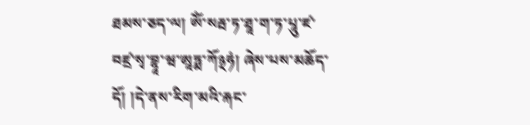ཐམས་ཅད་ལ། ཨོཾ་སརྦ་ཏ་ཐཱ་ག་ཏ་པཱུ་ཛ་བཛྲ་སྭ་བྷཱ་ཝ་ཨཱཏྨ་ཀོ྅ཧཾ། ཞེས་པས་མཆོད་དོ། །དེ་ནས་རིག་མའི་རྐང་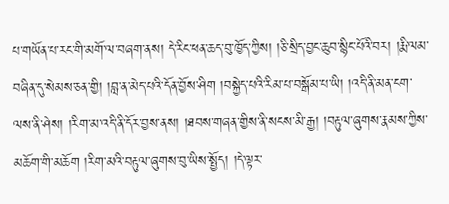པ་གཡོན་པ་རང་གི་མགོ་ལ་བཞག་ནས། དེ་རིང་ཕན་ཆད་བུ་ཁྱོད་ཀྱིས། །ཅི་སྲིད་བྱང་ཆུབ་སྙིང་པོའི་བར། །རྨི་ལམ་བཞིན་དུ་སེམས་ཅན་གྱི། །བླ་ན་མེད་པའི་དོན་བྱོས་ཤིག །བསྐྱེད་པའི་རིམ་པ་བསྒོམ་པ་ཡི། །འདི་ནི་མན་ངག་ལས་ནི་ཤེས། །རིག་མ་འདི་ནི་དོར་བྱས་ནས། །ཐབས་གཞན་གྱིས་ནི་སངས་མི་རྒྱ། །བརྟུལ་ཞུགས་རྣམས་ཀྱིས་མཆོག་གི་མཆོག །རིག་མའི་བརྟུལ་ཞུགས་བུ་ཡིས་སྤྱོད། །དེ་ལྟར་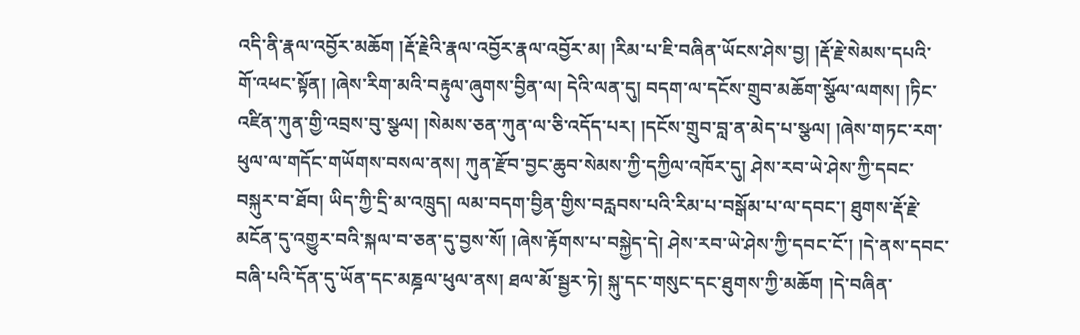འདི་ནི་རྣལ་འབྱོར་མཆོག །རྡོ་རྗེའི་རྣལ་འབྱོར་རྣལ་འབྱོར་མ། །རིམ་པ་ཇི་བཞིན་ཡོངས་ཤེས་བྱ། །རྡོ་རྗེ་སེམས་དཔའི་གོ་འཕང་སྟོན། །ཞེས་རིག་མའི་བརྟུལ་ཞུགས་བྱིན་ལ། དེའི་ལན་དུ། བདག་ལ་དངོས་གྲུབ་མཆོག་སྩོལ་ལགས། །ཏིང་འཛིན་ཀུན་གྱི་འབྲས་བུ་སྩལ། །སེམས་ཅན་ཀུན་ལ་ཅི་འདོད་པར། །དངོས་གྲུབ་བླ་ན་མེད་པ་སྩལ། །ཞེས་གཏང་རག་ཕུལ་ལ་གདོང་གཡོགས་བསལ་ནས། ཀུན་རྫོབ་བྱང་ཆུབ་སེམས་ཀྱི་དཀྱིལ་འཁོར་དུ། ཤེས་རབ་ཡེ་ཤེས་ཀྱི་དབང་བསྐུར་བ་ཐོབ། ཡིད་ཀྱི་དྲི་མ་འཁྲུད། ལམ་བདག་བྱིན་གྱིས་བརླབས་པའི་རིམ་པ་བསྒོམ་པ་ལ་དབང་། ཐུགས་རྡོ་རྗེ་མངོན་དུ་འགྱུར་བའི་སྐལ་བ་ཅན་དུ་བྱས་སོ། །ཞེས་རྟོགས་པ་བསྐྱེད་དེ། ཤེས་རབ་ཡེ་ཤེས་ཀྱི་དབང་ངོ་། །དེ་ནས་དབང་བཞི་པའི་དོན་དུ་ཡོན་དང་མཎྜལ་ཕུལ་ནས། ཐལ་མོ་སྦྱར་ཏེ། སྐུ་དང་གསུང་དང་ཐུགས་ཀྱི་མཆོག །དེ་བཞིན་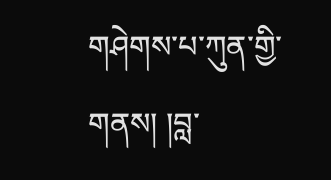གཤེགས་པ་ཀུན་གྱི་གནས། །བླ་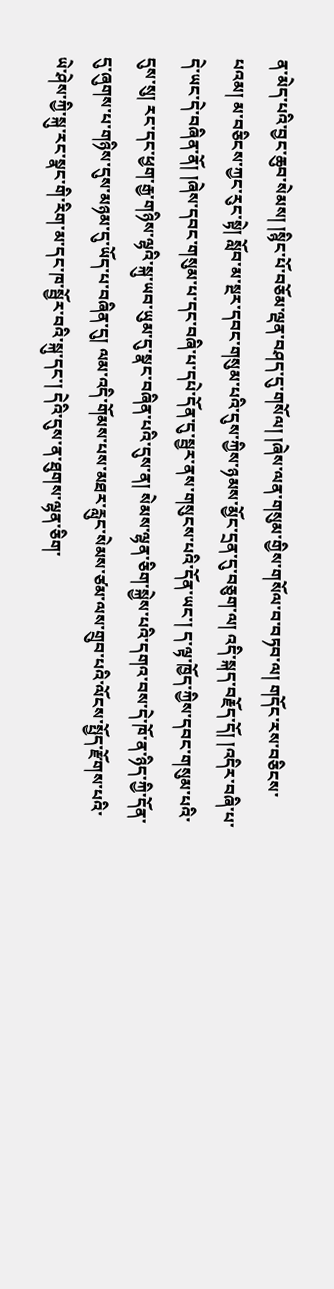ན་མེད་པའི་བྱང་ཆུབ་སེམས། །སྙིང་པོ་བཅོམ་ལྡན་བཤད་དུ་གསོལ། །ཞེས་ལན་གསུམ་གྱིས་གསོལ་བ་བཏབ་ལ། གདོང་རས་བཅིངས་པའམ། མ་བཅིངས་ཀྱང་རུང་སྟེ། སློབ་མ་སྔར་དབང་གསུམ་པའི་དུས་ཀྱིས་ཉམས་མྱོང་དྲན་དུ་བཅུག་ལ། འདི་སྐད་བརྗོད་དོ། །འདིར་བཞི་པ་དེ་ཡང་དེ་བཞིན་ནོ། །ཞེས་དབང་གསུམ་པ་དང་བཞི་པ་དཔེ་དོན་དུ་སྦྱར་ནས་གསུངས་པའི་དོན་ཡང་། ད་ལྟ་ཁྱོད་ཀྱིས་དབང་གསུམ་པའི་དུས་སུ། རང་དང་ཕྱག་རྒྱ་གཉིས་ལྷའི་སྐུ་ཡབ་ཡུམ་དུ་སྣང་བཞིན་པའི་དུས་ན། སེམས་ལྷན་ཅིག་སྐྱེས་པའི་དགའ་བས་དེ་ཁོ་ན་ཉིད་ཀྱི་དོན་དུ་ཞུགས་པ་གཉིས་དུས་མཉམ་དུ་ཡོད་པ་བཞིན་དུ། ལམ་འདི་གོམས་པས་མཐར་རླུང་སེམས་ཙམ་ལས་གྲུབ་པའི་ལོངས་སྤྱོད་རྫོགས་པའི་ཡེ་ཤེས་ཀྱི་སྐུ་རང་སྣང་གི་རིག་མ་དང་ཁ་སྦྱོར་བའི་སྐུ་དང་། དེའི་དུས་ན་ཐུགས་ལྷན་ཅིག་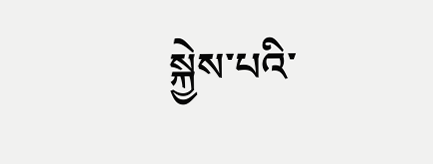སྐྱེས་པའི་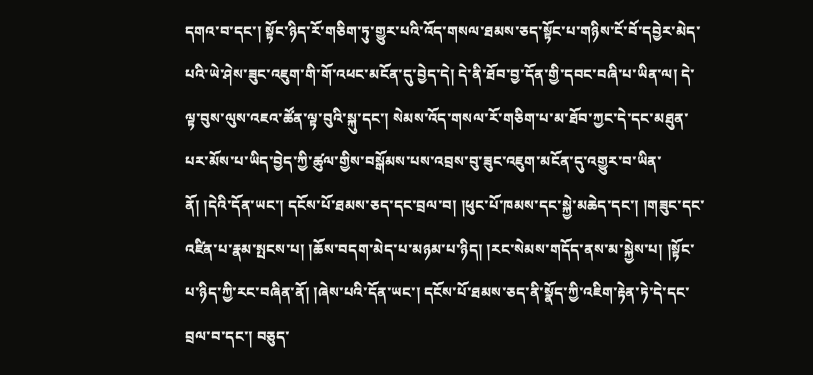དགའ་བ་དང་། སྟོང་ཉིད་རོ་གཅིག་ཏུ་གྱུར་པའི་འོད་གསལ་ཐམས་ཅད་སྟོང་པ་གཉིས་ངོ་བོ་དབྱེར་མེད་པའི་ཡེ་ཤེས་ཟུང་འཇུག་གི་གོ་འཕང་མངོན་དུ་བྱེད་དེ། དེ་ནི་ཐོབ་བྱ་དོན་གྱི་དབང་བཞི་པ་ཡིན་ལ། དེ་ལྟ་བུས་ལུས་འཇའ་ཚོན་ལྟ་བུའི་སྐུ་དང་། སེམས་འོད་གསལ་རོ་གཅིག་པ་མ་ཐོབ་ཀྱང་དེ་དང་མཐུན་པར་མོས་པ་ཡིད་བྱེད་ཀྱི་ཚུལ་གྱིས་བསྒོམས་པས་འབྲས་བུ་ཟུང་འཇུག་མངོན་དུ་འགྱུར་བ་ཡིན་ནོ། །དེའི་དོན་ཡང་། དངོས་པོ་ཐམས་ཅད་དང་བྲལ་བ། །ཕུང་པོ་ཁམས་དང་སྐྱེ་མཆེད་དང་། །གཟུང་དང་འཛིན་པ་རྣམ་སྤངས་པ། །ཆོས་བདག་མེད་པ་མཉམ་པ་ཉིད། །རང་སེམས་གདོད་ནས་མ་སྐྱེས་པ། །སྟོང་པ་ཉིད་ཀྱི་རང་བཞིན་ནོ། །ཞེས་པའི་དོན་ཡང་། དངོས་པོ་ཐམས་ཅད་ནི་སྣོད་ཀྱི་འཇིག་རྟེན་ཏེ་དེ་དང་བྲལ་བ་དང་། བཅུད་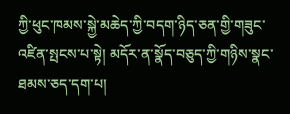ཀྱི་ཕུང་ཁམས་སྐྱེ་མཆེད་ཀྱི་བདག་ཉིད་ཅན་གྱི་གཟུང་འཛིན་སྤངས་པ་སྟེ། མདོར་ན་སྣོད་བཅུད་ཀྱི་གཉིས་སྣང་ཐམས་ཅད་དག་པ།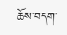ཆོས་བདག་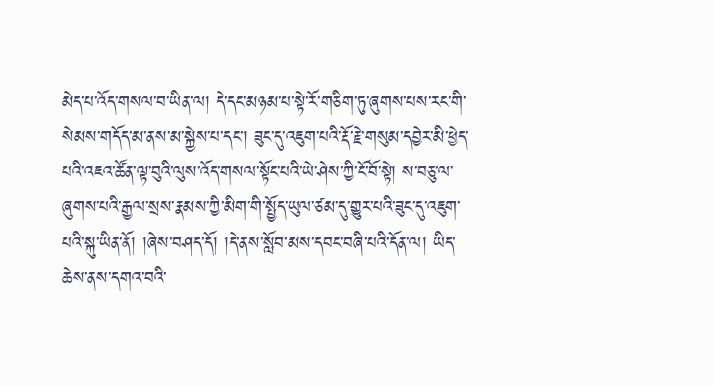མེད་པ་འོད་གསལ་བ་ཡིན་ལ། དེ་དང་མཉམ་པ་སྟེ་རོ་གཅིག་ཏུ་ཞུགས་པས་རང་གི་སེམས་གདོད་མ་ནས་མ་སྐྱེས་པ་དང་། ཟུང་དུ་འཇུག་པའི་རྡོ་རྗེ་གསུམ་དབྱེར་མི་ཕྱེད་པའི་འཇའ་ཚོན་ལྟ་བུའི་ལུས་འོད་གསལ་སྟོང་པའི་ཡེ་ཤེས་ཀྱི་ངོ་བོ་སྟེ། ས་བཅུ་ལ་ཞུགས་པའི་རྒྱལ་སྲས་རྣམས་ཀྱི་མིག་གི་སྤྱོད་ཡུལ་ཙམ་དུ་གྱུར་པའི་ཟུང་དུ་འཇུག་པའི་སྐུ་ཡིན་ནོ། །ཞེས་བཤད་དོ། །དེ་ནས་སློབ་མས་དབང་བཞི་པའི་དོན་ལ། ཡིད་ཆེས་ནས་དགའ་བའི་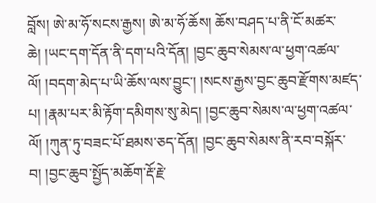བློས། ཨེ་མ་ཧོ་སངས་རྒྱས། ཨེ་མ་ཧོ་ཆོས། ཆོས་བཤད་པ་ནི་ངོ་མཚར་ཆེ། །ཡང་དག་དོན་ནི་དག་པའི་དོན། །བྱང་ཆུབ་སེམས་ལ་ཕྱག་འཚལ་ལོ། །བདག་མེད་པ་ཡི་ཆོས་ལས་བྱུང་། །སངས་རྒྱས་བྱང་ཆུབ་རྫོགས་མཛད་པ། །རྣམ་པར་མི་རྟོག་དམིགས་སུ་མེད། །བྱང་ཆུབ་སེམས་ལ་ཕྱག་འཚལ་ལོ། །ཀུན་ཏུ་བཟང་པོ་ཐམས་ཅད་དོན། །བྱང་ཆུབ་སེམས་ནི་རབ་བསྐོར་བ། །བྱང་ཆུབ་སྤྱོད་མཆོག་རྡོ་རྗེ་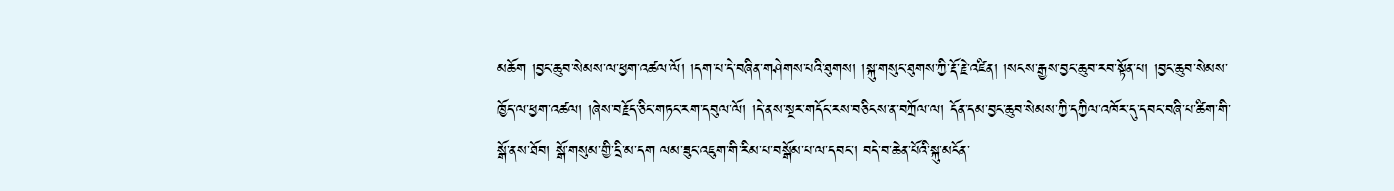མཆོག །བྱང་ཆུབ་སེམས་ལ་ཕྱག་འཚལ་ལོ། །དག་པ་དེ་བཞིན་གཤེགས་པའི་ཐུགས། །སྐུ་གསུང་ཐུགས་ཀྱི་རྡོ་རྗེ་འཛིན། །སངས་རྒྱས་བྱང་ཆུབ་རབ་སྟོན་པ། །བྱང་ཆུབ་སེམས་ཁྱོད་ལ་ཕྱག་འཚལ། །ཞེས་བརྗོད་ཅིང་གཏང་རག་དབུལ་ལོ། །དེ་ནས་སྔར་གདོང་རས་བཅིངས་ན་བཀྲོལ་ལ། དོན་དམ་བྱང་ཆུབ་སེམས་ཀྱི་དཀྱིལ་འཁོར་དུ་དབང་བཞི་པ་ཚིག་གི་སྒོ་ནས་ཐོབ། སྒོ་གསུམ་གྱི་དྲི་མ་དག ལམ་ཟུང་འཇུག་གི་རིམ་པ་བསྒོམ་པ་ལ་དབང་། བདེ་བ་ཆེན་པོའི་སྐུ་མངོན་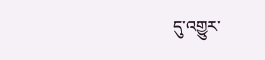དུ་འགྱུར་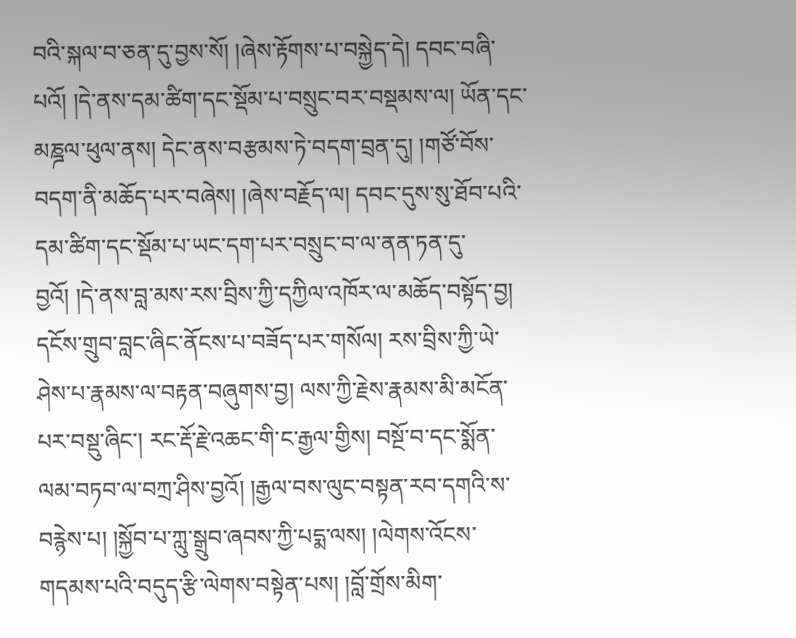བའི་སྐལ་བ་ཅན་དུ་བྱས་སོ། །ཞེས་རྟོགས་པ་བསྐྱེད་དེ། དབང་བཞི་པའོ། །དེ་ནས་དམ་ཚིག་དང་སྡོམ་པ་བསྲུང་བར་བསྡམས་ལ། ཡོན་དང་མཎྜལ་ཕུལ་ནས། དེང་ནས་བརྩམས་ཏེ་བདག་བྲན་དུ། །གཙོ་བོས་བདག་ནི་མཆོད་པར་བཞེས། །ཞེས་བརྗོད་ལ། དབང་དུས་སུ་ཐོབ་པའི་དམ་ཚིག་དང་སྡོམ་པ་ཡང་དག་པར་བསྲུང་བ་ལ་ནན་ཏན་དུ་བྱའོ། །དེ་ནས་བླ་མས་རས་བྲིས་ཀྱི་དཀྱིལ་འཁོར་ལ་མཆོད་བསྟོད་བྱ། དངོས་གྲུབ་བླང་ཞིང་ནོངས་པ་བཟོད་པར་གསོལ། རས་བྲིས་ཀྱི་ཡེ་ཤེས་པ་རྣམས་ལ་བརྟན་བཞུགས་བྱ། ལས་ཀྱི་རྗེས་རྣམས་མི་མངོན་པར་བསྡུ་ཞིང་། རང་རྡོ་རྗེ་འཆང་གི་ང་རྒྱལ་གྱིས། བསྔོ་བ་དང་སྨོན་ལམ་བཏབ་ལ་བཀྲ་ཤིས་བྱའོ། །རྒྱལ་བས་ལུང་བསྟན་རབ་དགའི་ས་བརྙེས་པ། །སྐྱོབ་པ་ཀླུ་སྒྲུབ་ཞབས་ཀྱི་པདྨ་ལས། །ལེགས་འོངས་གདམས་པའི་བདུད་རྩི་ལེགས་བསྟེན་པས། །བློ་གྲོས་མིག་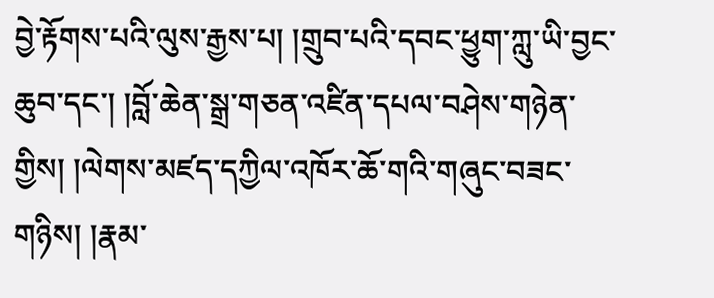བྱེ་རྟོགས་པའི་ལུས་རྒྱས་པ། །གྲུབ་པའི་དབང་ཕྱུག་ཀླུ་ཡི་བྱང་ཆུབ་དང་། །བློ་ཆེན་སྒྲ་གཅན་འཛིན་དཔལ་བཤེས་གཉེན་གྱིས། །ལེགས་མཛད་དཀྱིལ་འཁོར་ཆོ་གའི་གཞུང་བཟང་གཉིས། །རྣམ་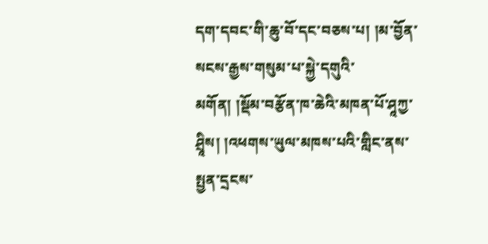དག་དབང་གི་ཆུ་བོ་དང་བཅས་པ། །མ་བྱོན་སངས་རྒྱས་གསུམ་པ་སྐྱེ་དགུའི་མགོན། །སྡོམ་བརྩོན་ཁ་ཆེའི་མཁན་པོ་ཤཱཀྱ་ཤྲཱིས། །འཕགས་ཡུལ་མཁས་པའི་གླིང་ནས་སྤྱན་དྲངས་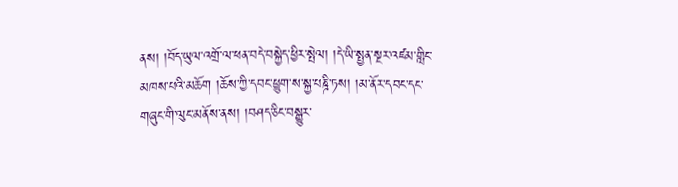ནས། །བོད་ཡུལ་འགྲོ་ལ་ཕན་བདེ་བསྐྱེད་ཕྱིར་སྤེལ། །དེ་ཡི་སྤྱན་སྔར་འཛམ་གླིང་མཁས་པའི་མཆོག །ཆོས་ཀྱི་དབང་ཕྱུག་ས་སྐྱ་པཎྜི་ཏས། །མ་ནོར་དབང་དང་གཞུང་གི་ལུང་མནོས་ནས། །བཤད་ཅིང་བསྒྱུར་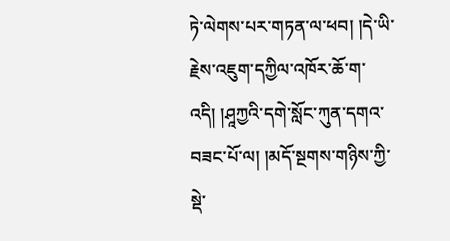ཏེ་ལེགས་པར་གཏན་ལ་ཕབ། །དེ་ཡི་རྗེས་འཇུག་དཀྱིལ་འཁོར་ཆོ་ག་འདི། །ཤཱཀྱའི་དགེ་སློང་ཀུན་དགའ་བཟང་པོ་ལ། །མདོ་སྔགས་གཉིས་ཀྱི་སྡེ་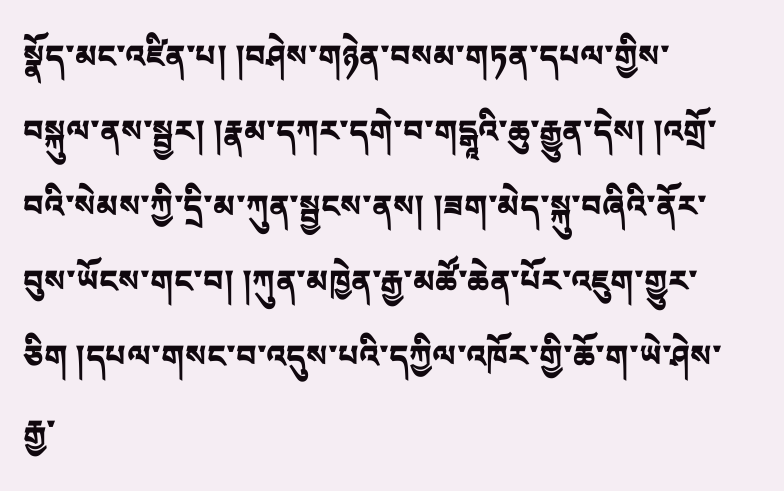སྣོད་མང་འཛིན་པ། །བཤེས་གཉེན་བསམ་གཏན་དཔལ་གྱིས་བསྐུལ་ནས་སྦྱར། །རྣམ་དཀར་དགེ་བ་གདྒཱའི་ཆུ་རྒྱུན་དེས། །འགྲོ་བའི་སེམས་ཀྱི་དྲི་མ་ཀུན་སྦྱངས་ནས། །ཟག་མེད་སྐུ་བཞིའི་ནོར་བུས་ཡོངས་གང་བ། །ཀུན་མཁྱེན་རྒྱ་མཚོ་ཆེན་པོར་འཇུག་གྱུར་ཅིག །དཔལ་གསང་བ་འདུས་པའི་དཀྱིལ་འཁོར་གྱི་ཆོ་ག་ཡེ་ཤེས་རྒྱ་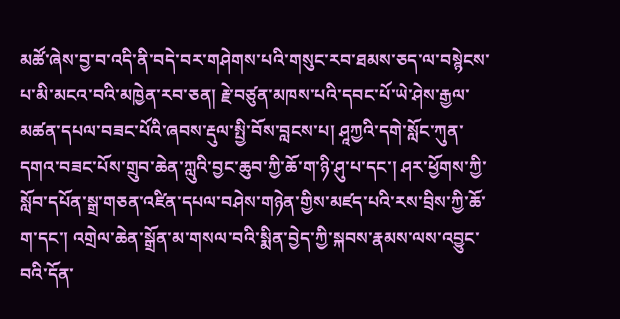མཚོ་ཞེས་བྱ་བ་འདི་ནི་བདེ་བར་གཤེགས་པའི་གསུང་རབ་ཐམས་ཅད་ལ་བསྙེངས་པ་མི་མངའ་བའི་མཁྱེན་རབ་ཅན། རྗེ་བཙུན་མཁས་པའི་དབང་པོ་ཡེ་ཤེས་རྒྱལ་མཚན་དཔལ་བཟང་པོའི་ཞབས་རྡུལ་སྤྱི་བོས་བླངས་པ། ཤཱཀྱའི་དགེ་སློང་ཀུན་དགའ་བཟང་པོས་གྲུབ་ཆེན་ཀླུའི་བྱང་ཆུབ་ཀྱི་ཆོ་ག་ཉི་ཤུ་པ་དང་། ཤར་ཕྱོགས་ཀྱི་སློབ་དཔོན་སྒྲ་གཅན་འཛིན་དཔལ་བཤེས་གཉེན་གྱིས་མཛད་པའི་རས་བྲིས་ཀྱི་ཆོ་ག་དང་། འགྲེལ་ཆེན་སྒྲོན་མ་གསལ་བའི་སྨིན་བྱེད་ཀྱི་སྐབས་རྣམས་ལས་འབྱུང་བའི་དོན་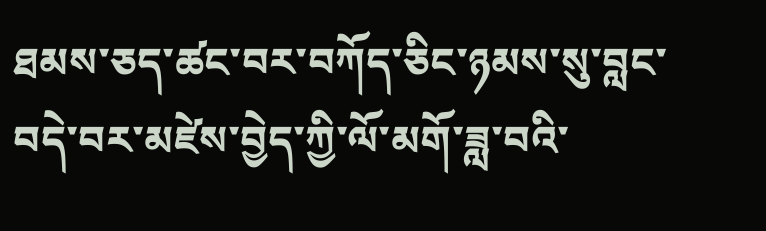ཐམས་ཅད་ཚང་བར་བཀོད་ཅིང་ཉམས་སུ་བླང་བདེ་བར་མཛེས་བྱེད་ཀྱི་ལོ་མགོ་ཟླ་བའི་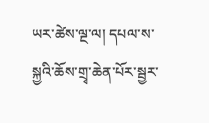ཡར་ཚེས་ལྔ་ལ། དཔལ་ས་སྐྱའི་ཆོས་གྲྭ་ཆེན་པོར་སྦྱར་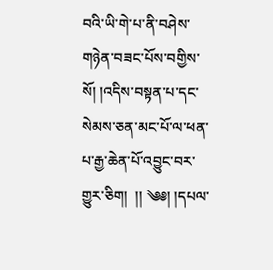བའི་ཡི་གེ་པ་ནི་བཤེས་གཉེན་བཟང་པོས་བགྱིས་སོ། །འདིས་བསྟན་པ་དང་སེམས་ཅན་མང་པོ་ལ་ཕན་པ་རྒྱ་ཆེན་པོ་འབྱུང་བར་གྱུར་ཅིག།  །། ༄༅། །དཔལ་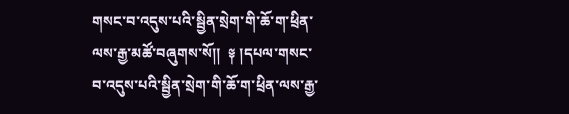གསང་བ་འདུས་པའི་སྦྱིན་སྲེག་གི་ཆོ་ག་ཕྲིན་ལས་རྒྱ་མཚོ་བཞུགས་སོ།།  ༈ །དཔལ་གསང་བ་འདུས་པའི་སྦྱིན་སྲེག་གི་ཆོ་ག་ཕྲིན་ལས་རྒྱ་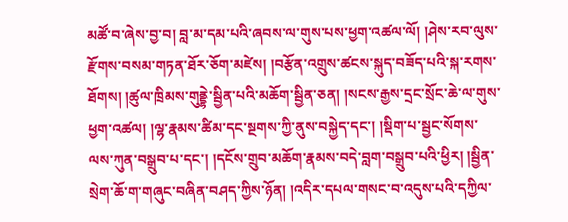མཚོ་བ་ཞེས་བྱ་བ། བླ་མ་དམ་པའི་ཞབས་ལ་གུས་པས་ཕྱག་འཚལ་ལོ། །ཤེས་རབ་ལུས་རྫོགས་བསམ་གཏན་ཐོར་ཅོག་མཛེས། །བརྩོན་འགྲུས་ཚངས་སྐུད་བཟོད་པའི་སྐ་རགས་ཐོགས། །ཚུལ་ཁྲིམས་གུནྡྷེ་སྦྱིན་པའི་མཆོག་སྦྱིན་ཅན། །སངས་རྒྱས་དྲང་སྲོང་ཆེ་ལ་གུས་ཕྱག་འཚལ། །ལྷ་རྣམས་ཚིམ་དང་སྔགས་ཀྱི་ནུས་བསྐྱེད་དང་། །སྡིག་པ་སྦྱང་སོགས་ལས་ཀུན་བསྒྲུབ་པ་དང་། །དངོས་གྲུབ་མཆོག་རྣམས་བདེ་བླག་བསྒྲུབ་པའི་ཕྱིར། །སྦྱིན་སྲེག་ཆོ་ག་གཞུང་བཞིན་བཤད་ཀྱིས་ཉོན། །འདིར་དཔལ་གསང་བ་འདུས་པའི་དཀྱིལ་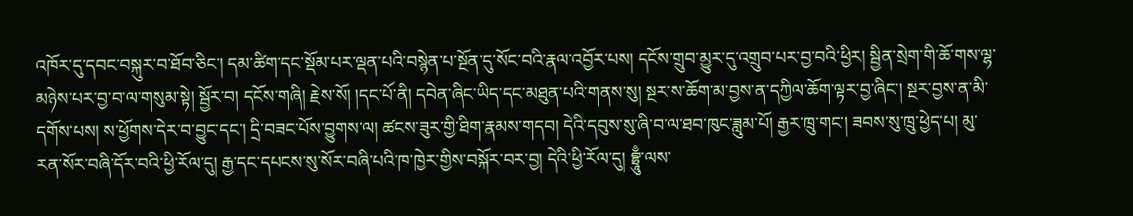འཁོར་དུ་དབང་བསྐུར་བ་ཐོབ་ཅིང་། དམ་ཚིག་དང་སྡོམ་པར་ལྡན་པའི་བསྙེན་པ་སྔོན་དུ་སོང་བའི་རྣལ་འབྱོར་པས། དངོས་གྲུབ་མྱུར་དུ་འགྲུབ་པར་བྱ་བའི་ཕྱིར། སྦྱིན་སྲེག་གི་ཆོ་གས་ལྷ་མཉེས་པར་བྱ་བ་ལ་གསུམ་སྟེ། སྦྱོར་བ། དངོས་གཞི། རྗེས་སོ། །དང་པོ་ནི། དབེན་ཞིང་ཡིད་དང་མཐུན་པའི་གནས་སུ། སྔར་ས་ཆོག་མ་བྱས་ན་དཀྱིལ་ཆོག་ལྟར་བྱ་ཞིང་། སྔར་བྱས་ན་མི་དགོས་པས། ས་ཕྱོགས་དེར་བ་བྱུང་དང་། དྲི་བཟང་པོས་བྱུགས་ལ། ཚངས་ཟུར་གྱི་ཐིག་རྣམས་གདབ། དེའི་དབུས་སུ་ཞི་བ་ལ་ཐབ་ཁུང་ཟླུམ་པོ། རྒྱར་ཁྲུ་གང་། ཟབས་སུ་ཁྲུ་ཕྱེད་པ། མུ་རན་སོར་བཞི་དོར་བའི་ཕྱི་རོལ་དུ། རྒྱ་དང་དཔངས་སུ་སོར་བཞི་པའི་ཁ་ཁྱེར་གྱིས་བསྐོར་བར་བྱ། དེའི་ཕྱི་རོལ་དུ། བྷྲཱུྃ་ལས་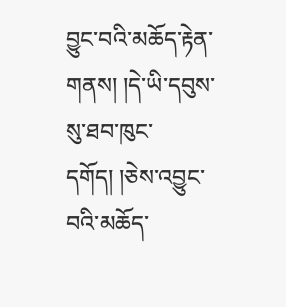བྱུང་བའི་མཆོད་རྟེན་གནས། །དེ་ཡི་དབུས་སུ་ཐབ་ཁུང་དགོད། །ཅེས་འབྱུང་བའི་མཆོད་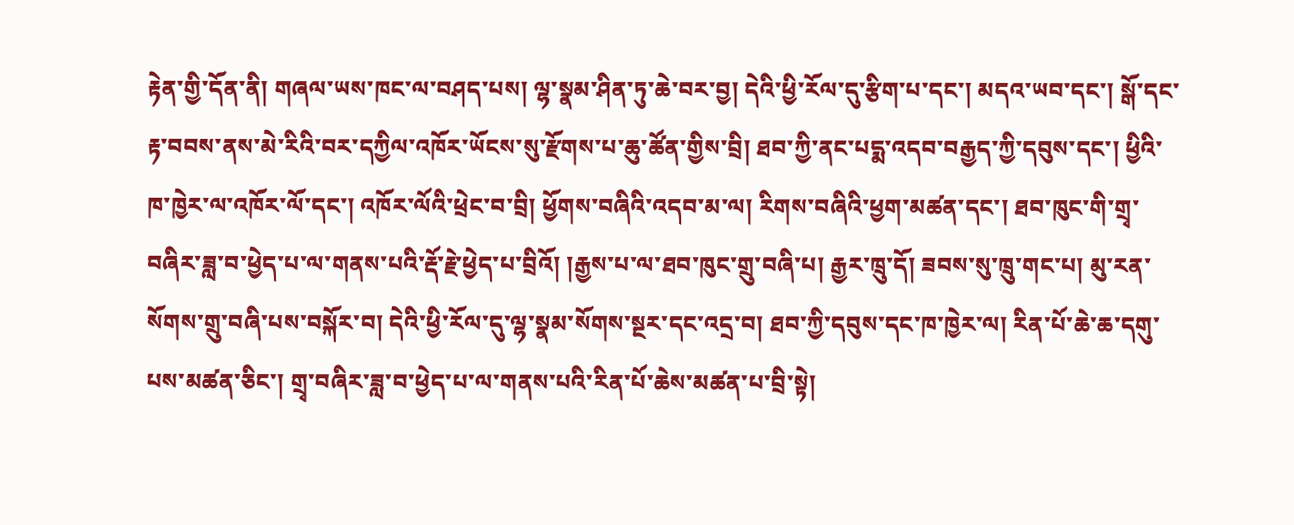རྟེན་གྱི་དོན་ནི། གཞལ་ཡས་ཁང་ལ་བཤད་པས། ལྷ་སྣམ་ཤིན་ཏུ་ཆེ་བར་བྱ། དེའི་ཕྱི་རོལ་དུ་རྩིག་པ་དང་། མདའ་ཡབ་དང་། སྒོ་དང་རྟ་བབས་ནས་མེ་རིའི་བར་དཀྱིལ་འཁོར་ཡོངས་སུ་རྫོགས་པ་ཆུ་ཚོན་གྱིས་བྲི། ཐབ་ཀྱི་ནང་པདྨ་འདབ་བརྒྱད་ཀྱི་དབུས་དང་། ཕྱིའི་ཁ་ཁྱེར་ལ་འཁོར་ལོ་དང་། འཁོར་ལོའི་ཕྲེང་བ་བྲི། ཕྱོགས་བཞིའི་འདབ་མ་ལ། རིགས་བཞིའི་ཕྱག་མཚན་དང་། ཐབ་ཁུང་གི་གྲྭ་བཞིར་ཟླ་བ་ཕྱེད་པ་ལ་གནས་པའི་རྡོ་རྗེ་ཕྱེད་པ་བྲིའོ། །རྒྱས་པ་ལ་ཐབ་ཁུང་གྲུ་བཞི་པ། རྒྱར་ཁྲུ་དོ། ཟབས་སུ་ཁྲུ་གང་པ། མུ་རན་སོགས་གྲུ་བཞི་པས་བསྐོར་བ། དེའི་ཕྱི་རོལ་དུ་ལྷ་སྣམ་སོགས་སྔར་དང་འདྲ་བ། ཐབ་ཀྱི་དབུས་དང་ཁ་ཁྱེར་ལ། རིན་པོ་ཆེ་ཆ་དགུ་པས་མཚན་ཅིང་། གྲྭ་བཞིར་ཟླ་བ་ཕྱེད་པ་ལ་གནས་པའི་རིན་པོ་ཆེས་མཚན་པ་བྲི་སྟེ།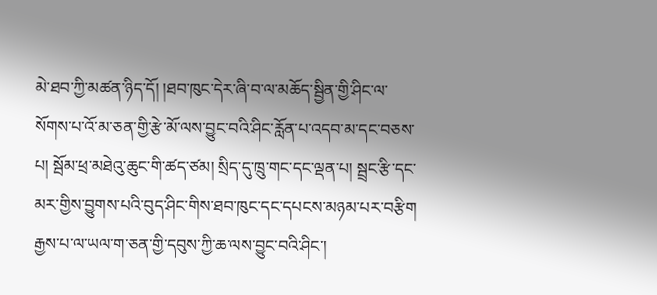མེ་ཐབ་ཀྱི་མཚན་ཉིད་དོ། །ཐབ་ཁུང་དེར་ཞི་བ་ལ་མཆོད་སྦྱིན་གྱི་ཤིང་ལ་སོགས་པ་འོ་མ་ཅན་གྱི་རྩེ་མོ་ལས་བྱུང་བའི་ཤིང་རློན་པ་འདབ་མ་དང་བཅས་པ། སྦོམ་ཕྲ་མཐེའུ་ཆུང་གི་ཚད་ཙམ། སྲིད་དུ་ཁྲུ་གང་དང་ལྡན་པ། སྦྲང་རྩི་དང་མར་གྱིས་བྱུགས་པའི་བུད་ཤིང་གིས་ཐབ་ཁུང་དང་དཔངས་མཉམ་པར་བརྩིག རྒྱས་པ་ལ་ཡལ་ག་ཅན་གྱི་དབུས་ཀྱི་ཆ་ལས་བྱུང་བའི་ཤིང་།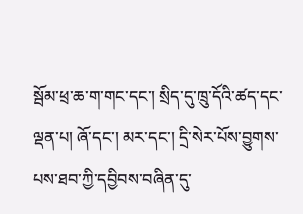སྦོམ་ཕྲ་ཆ་ག་གང་དང་། སྲིད་དུ་ཁྲུ་དོའི་ཚད་དང་ལྡན་པ། ཞོ་དང་། མར་དང་། དྲི་སེར་པོས་བྱུགས་པས་ཐབ་ཀྱི་དབྱིབས་བཞིན་དུ་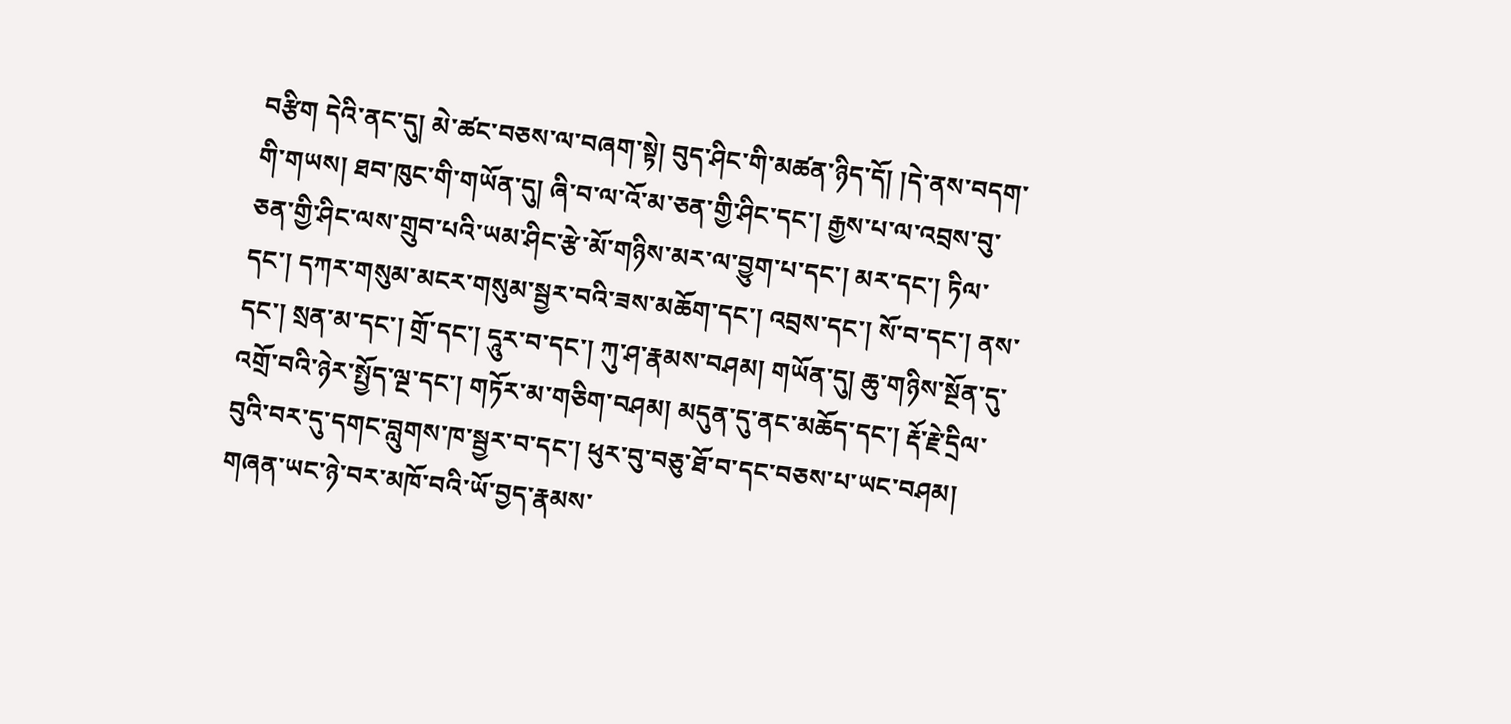བརྩིག དེའི་ནང་དུ། མེ་ཚང་བཅས་ལ་བཞག་སྟེ། བུད་ཤིང་གི་མཚན་ཉིད་དོ། །དེ་ནས་བདག་གི་གཡས། ཐབ་ཁུང་གི་གཡོན་དུ། ཞི་བ་ལ་འོ་མ་ཅན་གྱི་ཤིང་དང་། རྒྱས་པ་ལ་འབྲས་བུ་ཅན་གྱི་ཤིང་ལས་གྲུབ་པའི་ཡམ་ཤིང་རྩེ་མོ་གཉིས་མར་ལ་བྱུག་པ་དང་། མར་དང་། ཏིལ་དང་། དཀར་གསུམ་མངར་གསུམ་སྦྱར་བའི་ཟས་མཆོག་དང་། འབྲས་དང་། སོ་བ་དང་། ནས་དང་། སྲན་མ་དང་། གྲོ་དང་། དཱུར་བ་དང་། ཀུ་ཤ་རྣམས་བཤམ། གཡོན་དུ། ཆུ་གཉིས་སྔོན་དུ་འགྲོ་བའི་ཉེར་སྤྱོད་ལྔ་དང་། གཏོར་མ་གཅིག་བཤམ། མདུན་དུ་ནང་མཆོད་དང་། རྡོ་རྗེ་དྲིལ་བུའི་བར་དུ་དགང་བླུགས་ཁ་སྦྱར་བ་དང་། ཕུར་བུ་བཅུ་ཐོ་བ་དང་བཅས་པ་ཡང་བཤམ། གཞན་ཡང་ཉེ་བར་མཁོ་བའི་ཡོ་བྱད་རྣམས་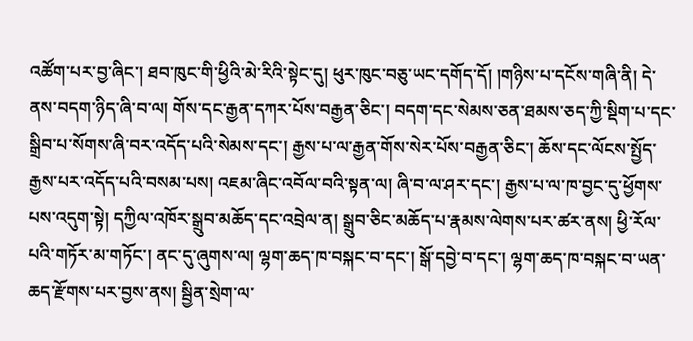འཚོག་པར་བྱ་ཞིང་། ཐབ་ཁུང་གི་ཕྱིའི་མེ་རིའི་སྟེང་དུ། ཕུར་ཁུང་བཅུ་ཡང་དགོད་དོ། །གཉིས་པ་དངོས་གཞི་ནི། དེ་ནས་བདག་ཉིད་ཞི་བ་ལ། གོས་དང་རྒྱན་དཀར་པོས་བརྒྱན་ཅིང་། བདག་དང་སེམས་ཅན་ཐམས་ཅད་ཀྱི་སྡིག་པ་དང་སྒྲིབ་པ་སོགས་ཞི་བར་འདོད་པའི་སེམས་དང་། རྒྱས་པ་ལ་རྒྱན་གོས་སེར་པོས་བརྒྱན་ཅིང་། ཆོས་དང་ལོངས་སྤྱོད་རྒྱས་པར་འདོད་པའི་བསམ་པས། འཇམ་ཞིང་འབོལ་བའི་སྟན་ལ། ཞི་བ་ལ་ཤར་དང་། རྒྱས་པ་ལ་ཁ་བྱང་དུ་ཕྱོགས་པས་འདུག་སྟེ། དཀྱིལ་འཁོར་སྒྲུབ་མཆོད་དང་འབྲེལ་ན། སྒྲུབ་ཅིང་མཆོད་པ་རྣམས་ལེགས་པར་ཚར་ནས། ཕྱི་རོལ་པའི་གཏོར་མ་གཏོང་། ནང་དུ་ཞུགས་ལ། ལྷག་ཆད་ཁ་བསྐང་བ་དང་། སྒོ་དབྱེ་བ་དང་། ལྷག་ཆད་ཁ་བསྐང་བ་ཡན་ཆད་རྫོགས་པར་བྱས་ནས། སྦྱིན་སྲེག་ལ་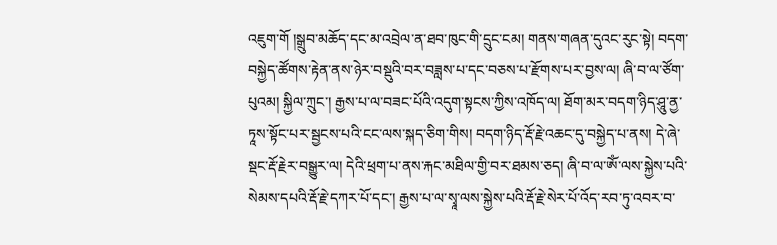འཇུག་གོ །སྒྲུབ་མཆོད་དང་མ་འབྲེལ་ན་ཐབ་ཁུང་གི་དྲུང་ངམ། གནས་གཞན་དུའང་རུང་སྟེ། བདག་བསྐྱེད་ཚོགས་རྟེན་ནས་ཉེར་བསྡུའི་བར་བཟླས་པ་དང་བཅས་པ་རྫོགས་པར་བྱས་ལ། ཞི་བ་ལ་ཙོག་པུའམ། སྐྱིལ་ཀྲུང་། རྒྱས་པ་ལ་བཟང་པོའི་འདུག་སྟངས་ཀྱིས་འཁོད་ལ། ཐོག་མར་བདག་ཉིད་ཤཱུ་ནྱ་ཏཱས་སྟོང་པར་སྦྱངས་པའི་ངང་ལས་སྐད་ཅིག་གིས། བདག་ཉིད་རྡོ་རྗེ་འཆང་དུ་བསྐྱེད་པ་ནས། དེ་ཞེ་སྡང་རྡོ་རྗེར་བསྒྱུར་ལ། དེའི་ཕྲག་པ་ནས་རྐང་མཐིལ་གྱི་བར་ཐམས་ཅད། ཞི་བ་ལ་ཨོཾ་ལས་སྐྱེས་པའི་སེམས་དཔའི་རྡོ་རྗེ་དཀར་པོ་དང་། རྒྱས་པ་ལ་སྭཱ་ལས་སྐྱེས་པའི་རྡོ་རྗེ་སེར་པོ་འོད་རབ་ཏུ་འབར་བ་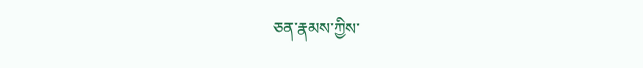ཅན་རྣམས་ཀྱིས་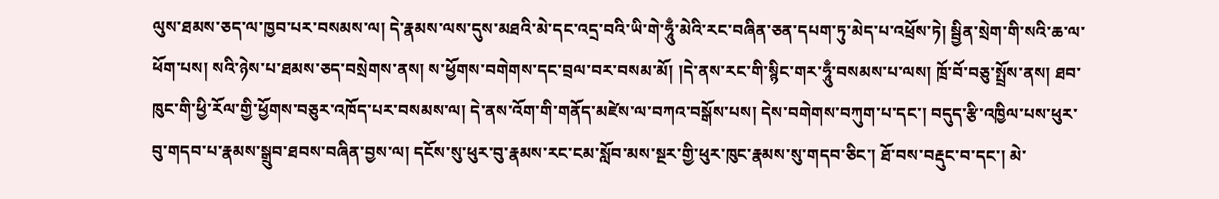ལུས་ཐམས་ཅད་ལ་ཁྱབ་པར་བསམས་ལ། དེ་རྣམས་ལས་དུས་མཐའི་མེ་དང་འདྲ་བའི་ཡི་གེ་ཧཱུྃ་མེའི་རང་བཞིན་ཅན་དཔག་ཏུ་མེད་པ་འཕྲོས་ཏེ། སྦྱིན་སྲེག་གི་སའི་ཆ་ལ་ཕོག་པས། སའི་ཉེས་པ་ཐམས་ཅད་བསྲེགས་ནས། ས་ཕྱོགས་བགེགས་དང་བྲལ་བར་བསམ་མོ། །དེ་ནས་རང་གི་སྙིང་གར་ཧཱུྃ་བསམས་པ་ལས། ཁྲོ་བོ་བཅུ་སྤྲོས་ནས། ཐབ་ཁུང་གི་ཕྱི་རོལ་གྱི་ཕྱོགས་བཅུར་འཁོད་པར་བསམས་ལ། དེ་ནས་འོག་གི་གནོད་མཛེས་ལ་བཀའ་བསྒོས་པས། དེས་བགེགས་བཀུག་པ་དང་། བདུད་རྩི་འཁྱིལ་པས་ཕུར་བུ་གདབ་པ་རྣམས་སྒྲུབ་ཐབས་བཞིན་བྱས་ལ། དངོས་སུ་ཕུར་བུ་རྣམས་རང་ངམ་སློབ་མས་སྔར་གྱི་ཕུར་ཁུང་རྣམས་སུ་གདབ་ཅིང་། ཐོ་བས་བརྡུང་བ་དང་། མེ་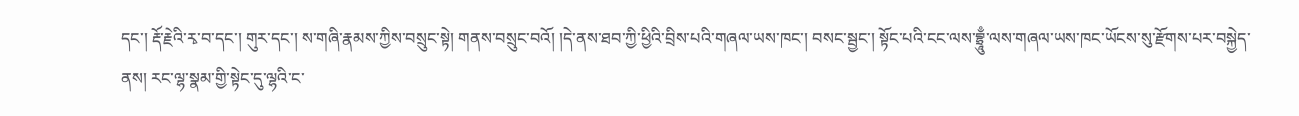དང་། རྡོ་རྗེའི་རྭ་བ་དང་། གུར་དང་། ས་གཞི་རྣམས་ཀྱིས་བསྲུང་སྟེ། གནས་བསྲུང་བའོ། །དེ་ནས་ཐབ་ཀྱི་ཕྱིའི་བྲིས་པའི་གཞལ་ཡས་ཁང་། བསང་སྦྱང་། སྟོང་པའི་ངང་ལས་བྷྲཱུྃ་ལས་གཞལ་ཡས་ཁང་ཡོངས་སུ་རྫོགས་པར་བསྐྱེད་ནས། རང་ལྷ་སྣམ་གྱི་སྟེང་དུ་ལྷའི་ང་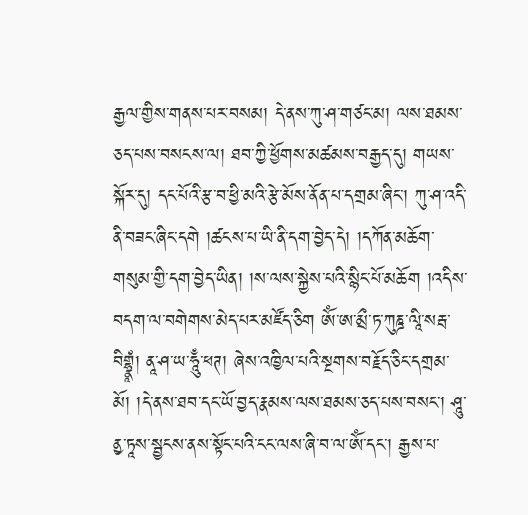རྒྱལ་གྱིས་གནས་པར་བསམ། དེ་ནས་ཀུ་ཤ་གཙང་མ། ལས་ཐམས་ཅད་པས་བསངས་ལ། ཐབ་ཀྱི་ཕྱོགས་མཚམས་བརྒྱད་དུ། གཡས་སྐོར་དུ། དང་པོའི་རྩ་བ་ཕྱི་མའི་རྩེ་མོས་ནོན་པ་དགྲམ་ཞིང་། ཀུ་ཤ་འདི་ནི་བཟང་ཞིང་དགེ །ཚངས་པ་ཡི་ནི་དག་བྱེད་དེ། །དཀོན་མཆོག་གསུམ་གྱི་དག་བྱེད་ཡིན། །ས་ལས་སྐྱེས་པའི་སྙིང་པོ་མཆོག །འདིས་བདག་ལ་བགེགས་མེད་པར་མཛོད་ཅིག ཨོཾ་ཨ་མྲྀ་ཏ་ཀུཎྜ་ལཱི་སརྦ་བིགྷྣཱཾ། ནཱ་ཤ་ཡ་ཧཱུྃ་ཕཊ། ཞེས་འཁྱིལ་པའི་སྔགས་བརྗོད་ཅིང་དགྲམ་མོ། །དེ་ནས་ཐབ་དང་ཡོ་བྱད་རྣམས་ལས་ཐམས་ཅད་པས་བསང་། ཤཱུ་ནྱ་ཏཱས་སྦྱངས་ནས་སྟོང་པའི་ངང་ལས་ཞི་བ་ལ་ཨོཾ་དང་། རྒྱས་པ་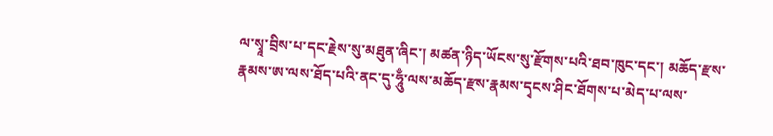ལ་སྭཱ་བྲིས་པ་དང་རྗེས་སུ་མཐུན་ཞིང་། མཚན་ཉིད་ཡོངས་སུ་རྫོགས་པའི་ཐབ་ཁུང་དང་། མཆོད་རྫས་རྣམས་ཨ་ལས་ཐོད་པའི་ནང་དུ་ཧཱུྃ་ལས་མཆོད་རྫས་རྣམས་དྭངས་ཤིང་ཐོགས་པ་མེད་པ་ལས་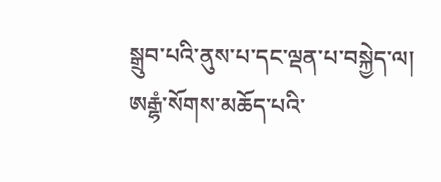སྒྲུབ་པའི་ནུས་པ་དང་ལྡན་པ་བསྐྱེད་ལ། ཨརྒྷཾ་སོགས་མཆོད་པའི་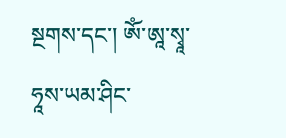སྔགས་དང་། ཨོཾ་ཨཱ་སྭཱ་ཧཱས་ཡམ་ཤིང་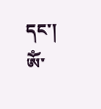དང་། ཨོཾ་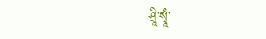ཤྲཱི་སྭཱཾ་